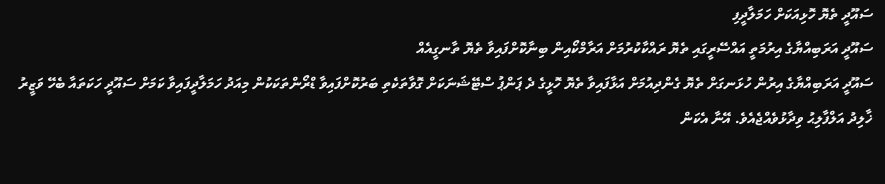ސައޫދީ ތެޔޮ ހޮޅިއަކަށް ހަމަލާދީފި
ސައޫދީ އަރަބިއްޔާގެ އިރުމަތީ އައްސޭރީގައި ތެޔޮ ރައްކާކުރުމަށް އަރާމްކޯއިން ބިނާކޮށްފައިވާ ތެޔޮ ތާނގީއެއް
ސައޫދީ އަރަބިއްޔާގެ އިރުން ހުޅަނގަށް ތެޔޮ ގެންދިއުމަށް އަޅާފައިވާ ތެޔޮ ހޮޅީގެ ދެ ޕަންޕު ސްޓޭޝަނަކަށް ގޮވާތަކެތި ބަރުކޮށްފައިވާ ޑްރޯންތަކަކުން މިއަދު ހަމަލާދީފައިވާ ކަމަށް ސައޫދީ ހަކަތައާ ބެހޭ ވަޒީރު ޚާލިދު އަލްފާލިޙު ވިދާޅުވެއްޖެއެވެ. އޭނާ އެކަން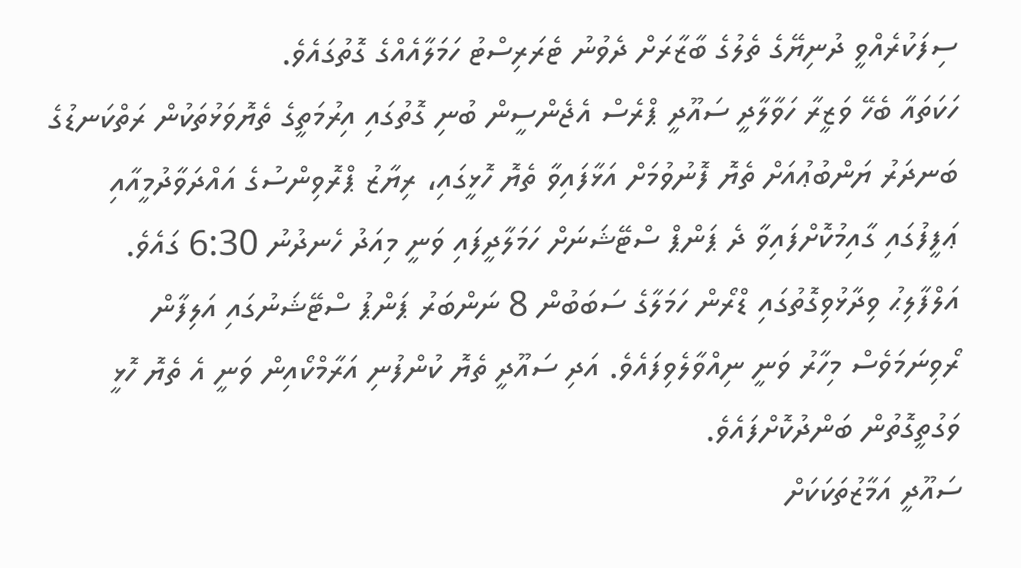ސިފަކުރެއްވީ ދުނިޔޭގެ ތެލުގެ ބާޒާރަށް ދެވުނު ޓެރަރިސްޓު ހަމަލާއެއްގެ ގޮތުގައެވެ.
ހަކަތައާ ބެހޭ ވަޒީރާ ހަވާލާދީ ސައޫދީ ޕްރެސް އެޖެންސީން ބުނި ގޮތުގައި އިރުމަތީގެ ތެޔޮވަޅުތަކުން ރަތްކަނޑުގެ ބަނދަރު ޔަންބުޢުއަށް ތެޔޮ ފޮނުވުމަށް އަޅާފައިވާ ތެޔޮ ހޮޅީގައި، ރިޔާޒު ޕްރޮވިންސުގެ އައްދަވާދުމީއާއި ޢަފީފުގައި ގާއިމުކޮށްފައިވާ ދެ ޕަންޕް ސްޓޭޝަނަށް ހަމަލާދީފައި ވަނީ މިއަދު ހެނދުނު 6:30 ގައެވެ.
އަލްފާލިޙު ވިދާޅުވިގޮތުގައި ޑްރޯން ހަމަލާގެ ސަބަބުން 8 ނަންބަރު ޕަންޕު ސްޓޭޝަނުގައި އަލިފާން ރޯވިނަމަވެސް މިހާރު ވަނީ ނިއްވާލެވިފައެވެ. އަދި ސައޫދީ ތެޔޮ ކުންފުނި އަރާމްކޯއިން ވަނީ އެ ތެޔޮ ހޮޅީ ވަގުތީގޮތުން ބަންދުކޮށްފައެވެ.
ސައޫދީ އަމާޒުތަކަކަށް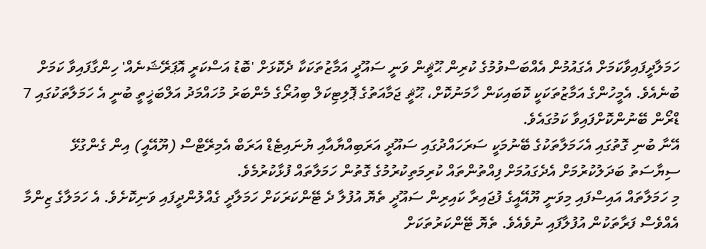ހަމަލާދީފައިވާކަމަށް އެގައުމުން އެއްބަސްވުމުގެ ކުރިން ޙޫޘީން ވަނީ ސައޫދީ އަމާޒުތަކަކާ ދެކޮޅަށް 'ބޮޑު އަސްކަރީ އޮޕަރޭޝަނެއް' ހިންގާފައިވާ ކަމަށް ބުނެއެވެ. އެމީހުންގެ އަމާޒުތަކަކީ ކޮބައިކަން ހާމަނުކޮށް، ޙޫޘީ ޖަމާއަތުގެ ޕޮލިޓިކަލް ބިއުރޯގެ މެންބަރު މުހައްމަދު އަލްބަޚީތީ ބުނީ އެ ހަމަލާތަކުގައި 7 ޑްރޯން ބޭނުންކޮށްފައިވާ ކަމުގައެވެ.
އޭނާ ބުނި ގޮތުގައި އެހަމަލާތަކުގެ ބޭނުމަކީ ސަރަހައްދުގައި ސައޫދީ އަރަބިއްޔާއާއި ޔުނައިޓެޑް އަރަބް އެމިރޭޓްސް (ޔޫއޭއީ) އިން ގެންގުޅޭ ސިޔާސަތު ބަދަލުކުރުމަށް އެދެގައުމަށް ފިއްތުންތައް ކުރިމަތިކުރުމުގެ ގޮތުން ހަމަލާތައް ފުޅާކުރުމެވެ.
މި ހަމަލާތައް އައިސްފައި މިވަނީ ޔޫއޭއީގެ ފުޖައިރާ ކައިރިން ސައޫދީ ތެޔޮ އުފުލާ ދެ ޓޭންކަރަކަށް ހަމަލާދީ ގެއްލުންދީފައި ވަނިކޮށެވެ. އެ ހަމަލާގެ ޒިންމާ އެއްވެސް ފަރާތަކުން އުފުލާފައި ނުވެއެވެ. ތެޔޮ ޓޭންކަރުތަކަށް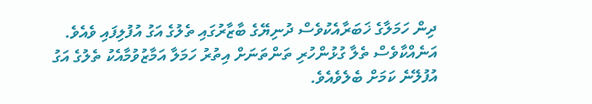ދިން ހަމަލާގެ ޚަބަރާއެކުވެސް ދުނިޔޭގެ ބާޒާރުގައި ތެލުގެ އަގު އުފުލިފައި ވެއެވެ. އަނެއްކާވެސް ތެލާ ގުޅުންހުރި ތަންތަނަށް އިތުރު ހަމަލާ އަމާޒުވުމާއެކު ތެލުގެ އަގު އުފުލޭނެ ކަމަށް ބެލެވެއެވެ.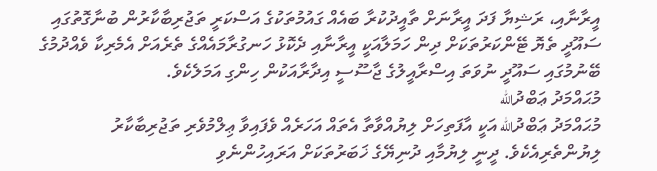އީރާނާއި، ރަޝިޔާ ފަދަ އީރާނަށް ތާއީދުކުރާ ބައެއް ގައުމުތަކުގެ އަސްކަރީ ތަޖުރިބާކާރުން ބުނާގޮތުގައި ސައޫދީ ތެޔޮ ޓޭންކަރުތަކަށް ދިން ހަމަލާއަކީ އީރާނާއި ދެކޮޅު ހަނގުރާމައެއްގެ ތެރެއަށް އެމެރިކާ ވެއްދުމުގެ ބޭނުމުގައި ސައޫދީ ނުވަތަ އިސްރާއީލުގެ ޖާސޫސީ އިދާރާއަކުން ހިންގި އަމަލެކެވެ.
މުޙައްމަދު ޢަބްދުالله
މުޙައްމަދު ޢަބްދުالله އަކީ އާފަތިހަށް ލިޔުއްވާތާ އެތައް އަހަރެއް ވެފައިވާ ޢިލްމުވެރި ތަޖުރިބާކާރު ލިޔުންތެރިއެކެވެ. ދީނީ ލިޔުމާއި ދުނިޔޭގެ ޚަބަރުތަކަށް އަރައިހުންނެވި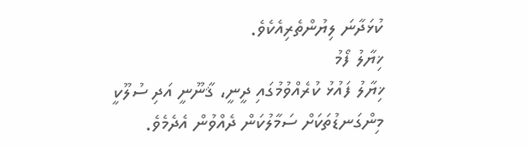ކުޅަދާނަ ލިޔުންތެރިއެކެވެ.
ޚިޔާލު ފޯމު
ޚިޔާލު ފައުޅު ކުރެއްވުމުގައި ދީނީ، ޤާނޫނީ އަދި ސުލޫކީ މިންގަނޑުތަކަށް ސަމާލުކަން ދެއްވުން އެދެމެވެ.